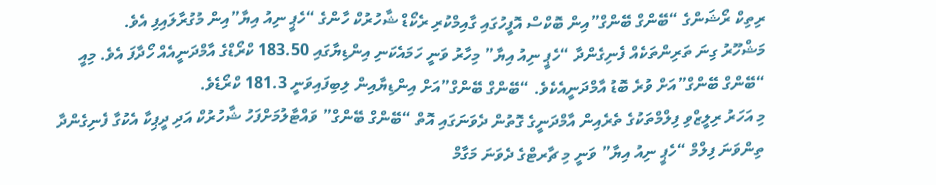ރިތިކް ރޯޝަންގެ “ބޭންގް ބޭންގް”އިން ބޮކްސް އޮފީހުގައި ގާއިމްކުރި ރެކޯޑް ޝާހުރުކް ހާންގެ “ހެޕީ ނިއު އިޔާ”އިން މުގުރާލައިފި އެވެ.
މަޝްހޫރު ގިނަ ތަރިންތަކެއް ފެނިގެންދާ “ހެޕީ ނިއު އިޔާ” މިހާރު ވަނީ ހަމައެކަނި އިންޑިޔާގައި 183.50 ކްރޯޑްގެ އާމްދަނީއެއް ހޯދާފަ އެވެ. މިއީ “ބޭންގް ބޭންގް”އަށް ވުރެ ބޮޑު އާމްދަނީއެކެވެ. “ބޭންގް ބޭންގް”އަށް އިންޑިޔާއިން ލިބިފައިވަނީ 181.3 ކްރޯޑެވެ.
މި އަހަރު ރިލީޒްވި ފިލްމްތަކުގެ ތެރެއިން އާމްދަނީގެ ގޮތުން ދެވަނަގައި އޮތް “ބޭންގް ބޭންގް” ވައްޓާލުމަށްފަހު ޝާހުރުކް އަދި ދީޕިކާ އެކުގާ ފެނިގެންދާ ތިންވަނަ ފިލްމް “ހެޕީ ނިއު އިޔާ” ވަނީ މި ޗާރޓްގެ ދެވަނަ މަގާމް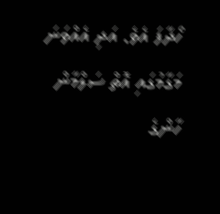ހޯދާފަ އެވެ. އަދި އެއްވަނަ މަގާމުގައި އޮތް ސަލްމާން ހާންގެ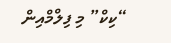“ކިކް” މި ފިލްމްއިން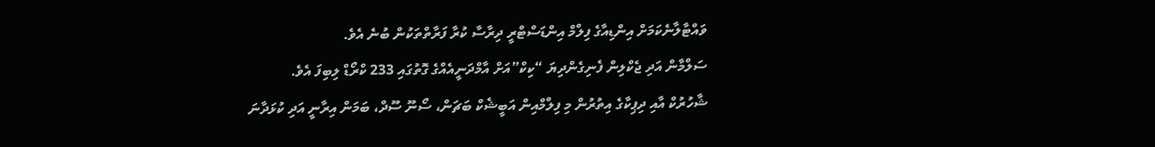ވައްޓާލާނެކަމަށް އިންޑިއާގެ ފިލްމް އިންޑަސްޓްރީ ދިރާސާ ކުރާ ފަރާތްތަކުން ބުނެ އެވެ.
ސަލްމާން އަދި ޖެކްލިން ފެނިގެންދިޔަ “ކިކް”އަށް އާމްދަނީއެއްގެ ގޮތުގައި 233 ކްރޯޑް ލިބިފަ އެވެ.
ޝާހުރުކް އާއި ދިޕިކާގެ އިތުރުން މި ފިލްމްއިން އަބީޝެކް ބަޗަން، ސޯނޫ ސޫދް، ބަމަން އިރާނީ އަދި ކުޅަދާނަ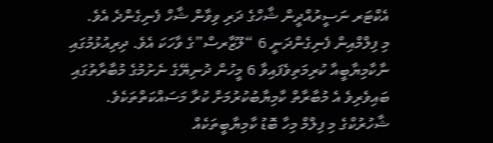އެކްޓަރ ނަސީރުއްދީން ޝާހްގެ ދަރި ވިވާން ޝާހް ފެނިގެންދެ އެވެ.
މި ފިލްމްއިން ފެނިގެންދަނީ 6 “ލޫޒާރސް”ގެ ވާހަކަ އެވެ. ދިރިއުޅުމުގައި ނާކާމިޔާބީއާ ކުރިމަތިވެފައިވާ 6 މީހުން ދުނިޔޭގެ ނެށުމުގެ މުބާރާތުގައި ބައިވެރިވެ އެ މުބާރާތް ކާމިޔާބުކުރުމަށް ކުރާ މަސައްކަތްތަކެވެ.
ޝާހުރުކްގެ މި ފިލްމް މިހާ ބޮޑު ކާމިޔާބީތަކެއް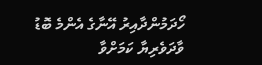ހޯދަމުންދާއިރު އޭނާގެ އެންމެ ބޮޑު ވާދަވެރިޔާ ކަމަށްވާ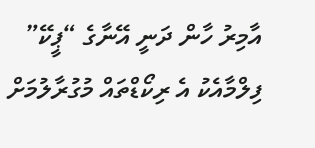އާމިރު ހާން ދަނީ އޭނާގެ “ޕީކޭ” ފިލްމާއެކު އެ ރިކޯޑްތައް މުގުރާލުމަށް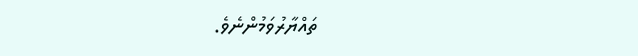ތައްޔާރުވަމުންނެވެ.